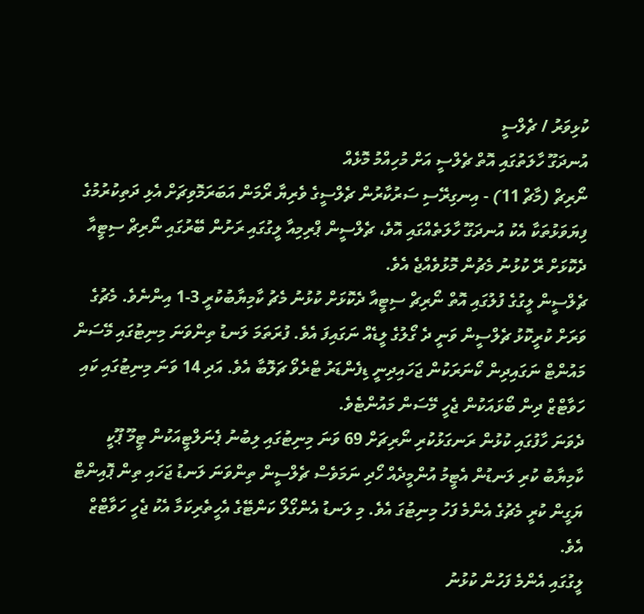ކުޅިވަރު / ޗެލްސީ
އުނދަގޫ ހާލަތުގައި އޮތް ޗެލްސީ އަށް މުހިއްމު މޮޅެއް
ނޯރިޗް (މާޗް 11) - އިނގިރޭސި ސަރުކާރުން ޗެލްސީގެ ވެރިޔާ ރޯމަން އަބަރަމޮވިޗަށް އެޅި ދަތިކުރުމުގެ ފިޔަވަޅުތަކާ އެކު އުނދަގޫ ހާލަތެއްގައި އޮވެ، ޗެލްސީން ޕްރިމިއާ ލީގުގައި ރަށުން ބޭރުގައި ނޯރިޗް ސިޓީއާ ދެކޮޅަށް ރޭ ކުޅުނު މެޗުން މޮޅުވެއްޖެ އެވެ.
ޗެލްސީން ލީގުގެ ފުލުގައި އޮތް ނޯރިޗް ސިޓީއާ ދެކޮޅަށް ކުޅުނު މެޗު ކާމިޔާބުކުރީ 3-1 އިންނެވެ. މެޗުގެ ވަރަށް ކުރީކޮޅު ޗެލްސީން ވަނީ ދެ ގޯލުގެ ލީޑެއް ނަގައިފަ އެވެ. ފުރަތަމަ ލަނޑު ތިންވަނަ މިނިޓުގައި މޭސަން މައުންޓް ނަގައިދިން ކޯނަރަކުން ޖަހައިދިނީ ޑިފެންޑަރު ޓްރެވޯ ޗަލޮބާ އެވެ. އަދި 14 ވަނަ މިނިޓުގައި ކައި ހަވާޓްޒް ދިން ބޯޅައަކުން ޖެހީ މޭސަން މައުންޓެވެ.
ދެވަނަ ހާފުގައި ކުޅުން ރަނގަޅުކުރި ނޯރިޗަށް 69 ވަނަ މިނިޓުގައި ލިބުނު ޕެނަލްޓީއަކުން ޓީމޫ ޕޫކީ ކާމިޔާބު ކުރި ލަނޑުން އެޓީމު އުންމީދެއް ހޯދި ނަމަވެސް ޗެލްސީން ތިންވަނަ ލަނޑު ޖަހައި ތިން ޕޮއިންޓް ޔަގީން ކުރީ މެޗުގެ އެންމެ ފަހު މިނިޓުގަ އެވެ. މި ލަނޑު އެންގޯލޯ ކަންޓޭގެ އެހީތެރިކަމާ އެކު ޖެހީ ހަވާޓްޒް އެވެ.
ލީގުގައި އެންމެ ފަހުން ކުޅުނު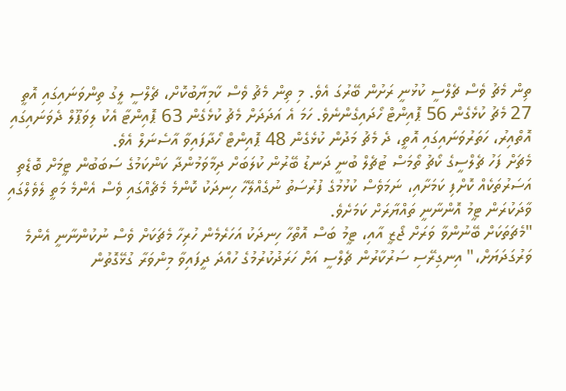ތިން މެޗު ވެސް ޗެލްސީ ކުޅުނީ ރަށުން ބޭރުގަ އެވެ. މި ތިން މެޗު ވެސް ކާމިޔާބުކޮށް، ޗެލްސީ ލީގު ތިންވަނައިގައި އޮތީ 27 މެޗު ކުޅެގެން 56 ޕޮއިންޓް ހޯދައިގެންނެވެ. ހަމަ އެ އަދަދަށް މެޗު ކުޅެގެން 63 ޕޮއިންޓާ އެކު ލިވަޕޫލް ދެވަނައިގައި އޮތްއިރު، ހަތަރުވަނައިގައި އޮތީ، ދެ މެޗު މަދުން ކުޅެގެން 48 ޕޮއިންޓް ހޯދާފައިވާ އާސެނަލް އެވެ.
މެޗަށް ފަހު ޗެލްސީގެ ކޯޗު ތޯމަސް ޓުޗެލް ބުނީ ދަނޑު ބޭރުން ކުލަބަށް ދިމާވަމުންދާ ކަންކަމުގެ ސަބަބުން ޓީމަށް ބޮޑެތި އަސަރުތަކެއް ކޮށްފި ކަމަށާއި، ނަމަވެސް ކުޅުމުގެ ފުރުސަތު ނުގެއްލޭހާ ހިނދަކު ކޮންމެ މެޗެއްގައި ވެސް އެންމެ މަތީ ލެވެލްގައި ވާދަކުރަން ޓީމު އޮންނާނީ ތައްޔާރަށް ކަމަށެވެ.
"މެޗަތަކަށް ބޭނުންވާ ވަރަށް ޖޯޒީ އާއި، ޓީމު ބަސް އޮތްހާ ހިނދަކު އަހަރެމެން ހުރިހާ މެޗަކަށް ވެސް ނުކުންނާނީ އެންމެ ވަރުގަދަޔަށް،" އިނގިރޭސި ސަރުކާރުން ޗެލްސީ އަށް ހަރަދުކުރުމުގެ ހުއްދަ ދީފައިވާ މިންވަރާ ގުޅޭގޮތުން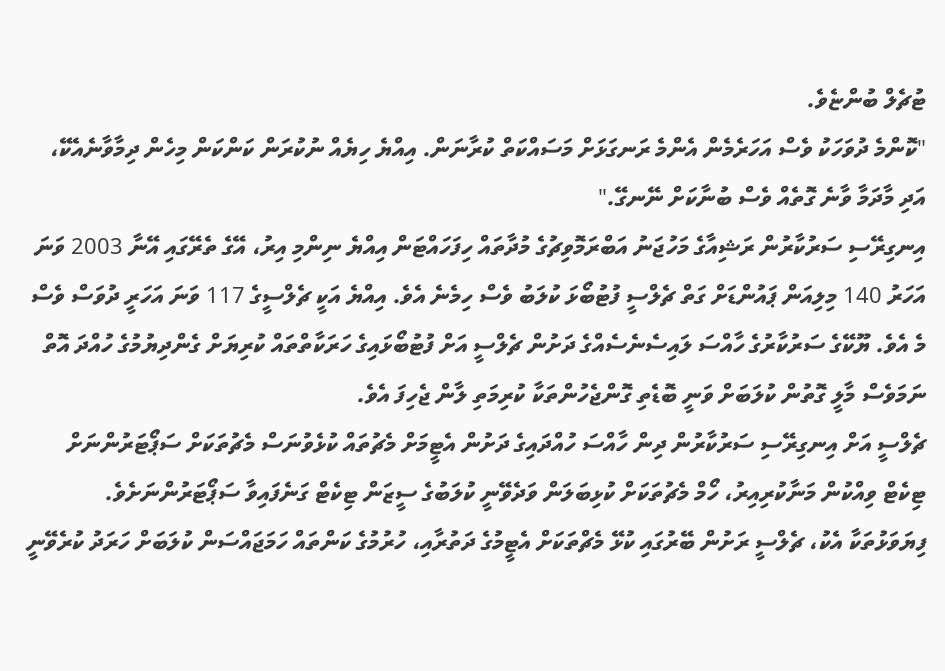ޓުޗެލް ބުންޏެވެ.
"ކޮންމެ ދުވަހަކު ވެސް އަހަރެމެން އެންމެ ރަނގަޅަށް މަސައްކަތް ކުރާނަން. އިއްޔެ ހިޔެއް ނުކުރަން ކަންކަން މިހެން ދިމާވާނެއެކޭ، އަދި މާދަމާ ވާނެ ގޮތެއް ވެސް ބުނާކަށް ނޭނގޭ."
އިނގިރޭސި ސަރުކާރުން ރަޝިއާގެ މަހުޖަނު އަބްރަމޮވިޗުގެ މުދާތައް ހިފަހައްޓަން އިއްޔެ ނިންމި އިރު، އޭގެ ތެރޭގައި އޭނާ 2003 ވަނަ އަހަރު 140 މިލިއަން ޕައުންޑަށް ގަތް ޗެލްސީ ފުޓުބޯޅަ ކުލަބު ވެސް ހިމެނެ އެވެ. އިއްޔެ އަކީ ޗެލްސީގެ 117 ވަނަ އަހަރީ ދުވަސް ވެސް މެ އެވެ. ޔޫކޭގެ ސަރުކާރުގެ ހާއްސަ ލައިސެނެސެއްގެ ދަށުން ޗެލްސީ އަށް ފުޓުބޯޅައިގެ ހަރަކާތްތައް ކުރިޔަށް ގެންދިޔުމުގެ ހުއްދަ އޮތް ނަމަވެސް މާލީ ގޮތުން ކުލަބަށް ވަނީ ބޮޑެތި ގޮންޖެހުންތަކާ ކުރިމަތި ލާން ޖެހިފަ އެވެ.
ޗެލްސީ އަށް އިނގިރޭސި ސަރުކާރުން ދިން ހާއްސަ ހުއްދައިގެ ދަށުން އެޓީމަށް މެޗުތައް ކުޅެވުނަސް މެޗުތަކަށް ސަޕޯޓަރުންނަށް ޓިކެޓް ވިއްކުން މަނާކުރިއިރު، ހޯމް މެޗުތަކަށް ކުޅިބަލަން ވަދެވޭނީ ކުލަބުގެ ސީޒަން ޓިކެޓް ގަނެފައިވާ ސަޕޯޓަރުންނަށެވެ.
ފިޔަވަޅުތަކާ އެކު، ޗެލްސީ ރަށުން ބޭރުގައި ކުޅޭ މެޗްތަކަށް އެޓީމުގެ ދަތުރާއި، ހުރުމުގެ ކަންތައް ހަމަޖައްސަން ކުލަބަށް ހަރަދު ކުރެވޭނީ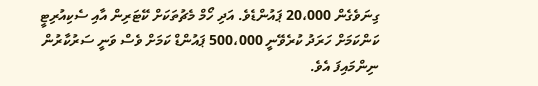ގިނަވެގެން 20،000 ޕައުންޑެވެ. އަދި ހޯމް މެޗުތަކަށް ކޭޓަރިން އާއި ސެކިއުރިޓީ ކަންކަމަށް ހަރަދު ކުރެވޭނީ 500،000 ޕައުންޑް ކަމަށް ވެސް ވަނީ ސަރުކާރުން ނިންމައިފަ އެވެ.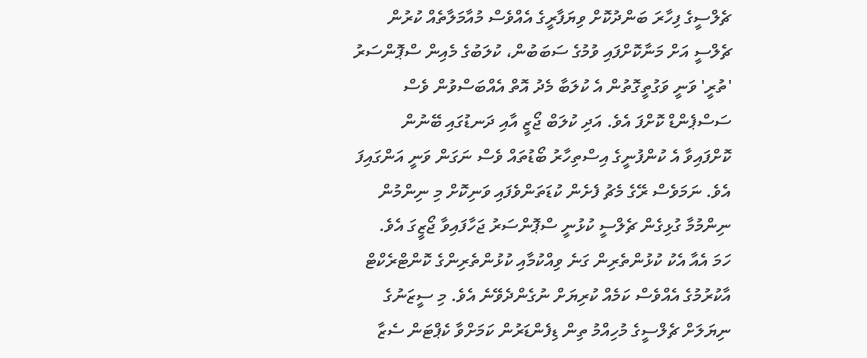ޗެލްސީގެ ފިހާރަ ބަންދުކޮށް ވިޔަފާރީގެ އެއްވެސް މުއާމަލާތެއް ކުރުން ޗެލްސީ އަށް މަނާކޮށްފައި ވުމުގެ ސަބަބުން، ކުލަބުގެ މެއިން ސްޕޮންސަރު 'ތުރީ' ވަނީ ވަގުތީގޮތުން އެ ކުލަބާ މެދު އޮތް އެއްބަސްވުން ވެސް ސަސްޕެންޑް ކޮށްފަ އެވެ. އަދި ކުލަބް ޖޯޒީ އާއި ދަނޑުގައި ބޭނުން ކޮށްފައިވާ އެ ކުންފުނީގެ އިސްތިހާރު ބޯޑުތައް ވެސް ނަގަން ވަނީ އަންގައިފަ އެވެ. ނަމަވެސް ރޭގެ މެޗު ފެށެން ކުޑަތަންވެފައި ވަނިކޮށް މި ނިންމުން ނިންމުމާ ގުޅިގެން ޗެލްސީ ކުޅުނީ ސްޕޮންސަރު ޖަހާފައިވާ ޖޯޒީގަ އެވެ.
ހަމަ އެއާ އެކު ކުޅުންތެރިން ގަނެ ވިއްކުމާއި ކުޅުންތެރިންގެ ކޮންޓްރެކްޓް އާކުރުމުގެ އެއްވެސް ކަމެއް ކުރިޔަށް ނުގެންދެވޭނެ އެވެ. މި ސީޒަނުގެ ނިޔަލަށް ޗެލްސީގެ މުހިއްމު ތިން ޑިފެންޑަރުން ކަމަށްވާ ކެޕްޓަން ސެޒާ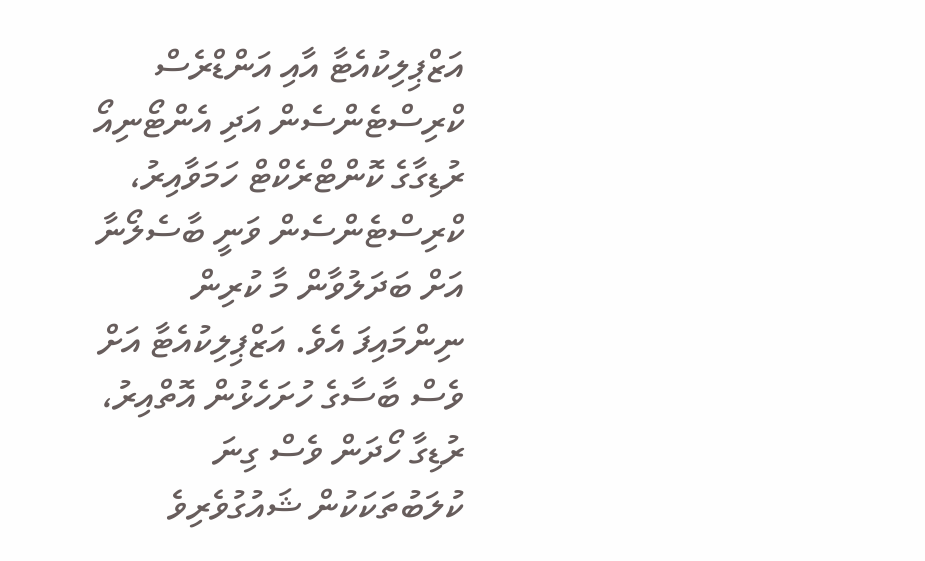އަޒްޕިލިކުއެޓާ އާއި އަންޑްރެސް ކްރިސްޓެންސެން އަދި އެންޓޯނިއޯ ރުޑިގާގެ ކޮންޓްރެކްޓް ހަމަވާއިރު، ކްރިސްޓެންސެން ވަނީ ބާސެލޯނާ އަށް ބަދަލުވާން މާ ކުރިން ނިންމައިފަ އެވެ. އަޒްޕިލިކުއެޓާ އަށް ވެސް ބާސާގެ ހުށަހެޅުން އޮތްއިރު، ރުޑިގާ ހޯދަން ވެސް ގިނަ ކުލަބުތަކަކުން ޝައުގުވެރިވެ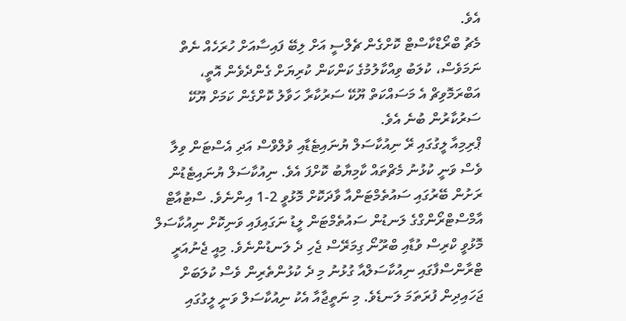އެވެ.
މެޗު ބްރޯޑްކާސްޓް ކޮށްގެން ޗެލްސީ އަށް ލިބޭ ފައިސާއަށް ހުރަހެއް ނެތް ނަމަވެސް، ކުލަބު ވިއްކާލުމުގެ ކަންކަން ކުރިޔަށް ގެންދެވެން އޮތީ، އަބްރަމޮވިޗް އެ މަސައްކަތް ޔޫކޭ ސަރުކާރާ ހަވާލު ކޮށްގެން ކަމަށް ޔޫކޭ ސަރުކާރުން ބުނެ އެވެ.
ޕްރިމިއާ ލީގުގައި ރޭ ނިއުކާސަލް ޔުނައިޓެޑާއި ވުލްވްސް އަދި އެސްޓަން ވިލާ ވެސް ވަނީ ކުޅުނު މެޗްތައް ކާމިޔާބު ކޮށްފަ އެވެ. ނިއުކާސަލް ޔުނައިޓެޑުން ރަށުން ބޭރުގައި ސައުތެމްޓަންއާ ވާދަކޮށް މޮޅުވީ 2-1 އިންނެވެ. ސްޓުއާޓް އާމްސްޓްރޯންގްގެ ލަނޑުން ސައުތެމްޓަން ލީޑު ނަގައިފައި ވަނިކޮށް ނިއުކާސަލް މޮޅުވީ ކްރިސް ވުޑާއި ބްރޫނޯ ގިމަރޭސް ޖެހި ދެ ލަނޑުންނެވެ. މިއީ ޖެނުއަރީ ޓްރާންސްފާގައި ނިއުކާސަލްއާ ގުޅުނު މި ދެ ކުޅުންތެރިން ވެސް ކުލަބަށް ޖަހައިދިން ފުރަތަމަ ލަނޑެވެ. މި ނަތީޖާއާ އެކު ނިއުކާސަލް ވަނީ ލީގުގައި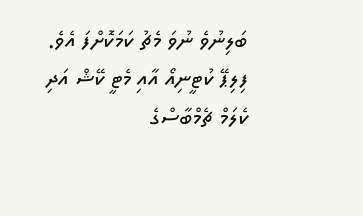ބަލިނުވެ ނުވަ މެޗު ކަމަކޮށްފަ އެވެ.
ފިލިޕޭ ކުޓީނިއޯ އާއި މެޓީ ކޭޝް އަދި ކެލަމް ޗެމްބާސްގެ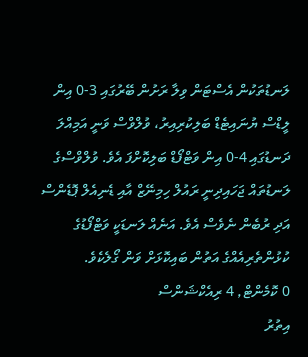ލަނޑުތަކުން އެސްޓަން ވިލާ ރަށުން ބޭރުގައި 3-0 އިން ލީޑްސް ޔުނައިޓެޑް ބަލިކުރިއިރު، ވުލްވްސް ވަނީ އަމިއްލަ ދަނޑުގައި 4-0 އިން ވަޓްފޯޑް ބަލިކޮށްފަ އެވެ. ވުލްވްސްގެ ލަނޑުތައް ޖަހައިދިނީ ރައުލް ހިމިނޭޒް އާއި ޑެނިއެލް ޕޮޑެންސް އަދި ރުބެން ނެވެސް އެވެ. އަނެއް ލަނޑަކީ ވަޓްފޯޑުގެ ކުޅުންތެރިއެއްގެ އަތުން ބައިކޮޅަށް ވަން ގޯލެކެވެ.
0 ކޮމެންޓް, 4 ރިއެކްޝަންސް
އިތުރު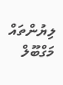ލިޔުންތައް
މަގްބޫލް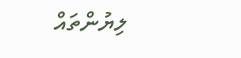ލިޔުންތައް